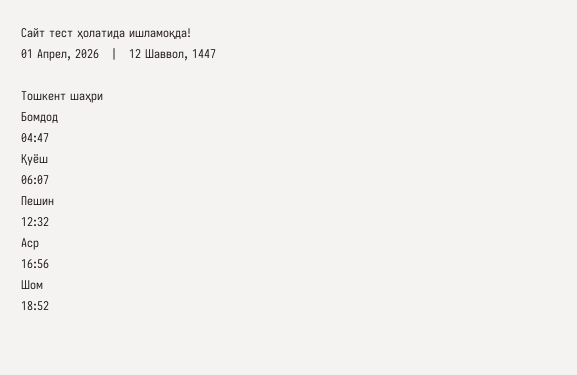Сайт тест ҳолатида ишламоқда!
01 Апрел, 2026   |   12 Шаввол, 1447

Тошкент шаҳри
Бомдод
04:47
Қуёш
06:07
Пешин
12:32
Аср
16:56
Шом
18:52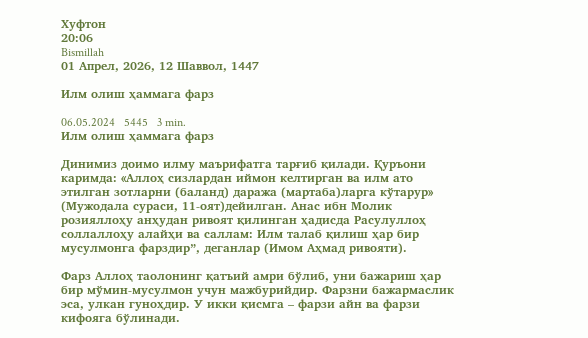Хуфтон
20:06
Bismillah
01 Апрел, 2026, 12 Шаввол, 1447

Илм олиш ҳаммага фарз

06.05.2024   5445   3 min.
Илм олиш ҳаммага фарз

Динимиз доимо илму маърифатга тарғиб қилади. Қуръони каримда: «Аллоҳ сизлардан иймон келтирган ва илм ато этилган зотларни (баланд) даража (мартаба)ларга кўтарур» (Мужодала сураси, 11-оят)дейилган. Анас ибн Молик розияллоҳу анҳудан ривоят қилинган ҳадисда Расулуллоҳ соллаллоҳу алайҳи ва саллам: Илм талаб қилиш ҳар бир мусулмонга фарздир”, деганлар (Имом Аҳмад ривояти).

Фарз Аллоҳ таолонинг қатъий амри бўлиб, уни бажариш ҳар бир мўмин-мусулмон учун мажбурийдир. Фарзни бажармаслик эса, улкан гуноҳдир. У икки қисмга – фарзи айн ва фарзи кифояга бўлинади.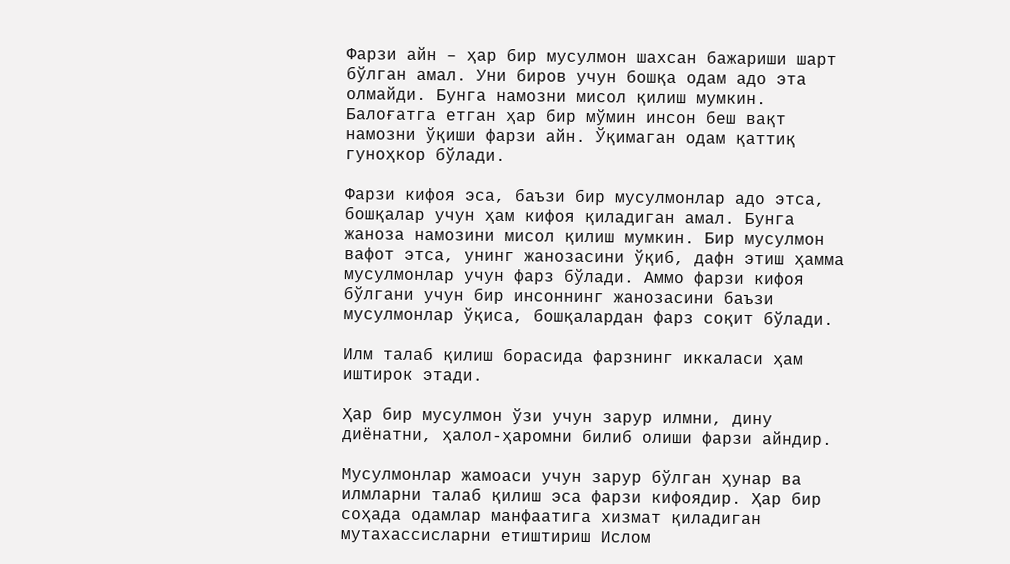Фарзи айн – ҳар бир мусулмон шахсан бажариши шарт бўлган амал. Уни биров учун бошқа одам адо эта олмайди. Бунга намозни мисол қилиш мумкин. Балоғатга етган ҳар бир мўмин инсон беш вақт намозни ўқиши фарзи айн. Ўқимаган одам қаттиқ гуноҳкор бўлади.

Фарзи кифоя эса, баъзи бир мусулмонлар адо этса, бошқалар учун ҳам кифоя қиладиган амал. Бунга жаноза намозини мисол қилиш мумкин. Бир мусулмон вафот этса, унинг жанозасини ўқиб, дафн этиш ҳамма мусулмонлар учун фарз бўлади. Аммо фарзи кифоя бўлгани учун бир инсоннинг жанозасини баъзи мусулмонлар ўқиса, бошқалардан фарз соқит бўлади.

Илм талаб қилиш борасида фарзнинг иккаласи ҳам иштирок этади.

Ҳар бир мусулмон ўзи учун зарур илмни, дину диёнатни, ҳалол-ҳаромни билиб олиши фарзи айндир.

Мусулмонлар жамоаси учун зарур бўлган ҳунар ва илмларни талаб қилиш эса фарзи кифоядир. Ҳар бир соҳада одамлар манфаатига хизмат қиладиган мутахассисларни етиштириш Ислом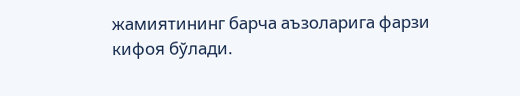жамиятининг барча аъзоларига фарзи кифоя бўлади.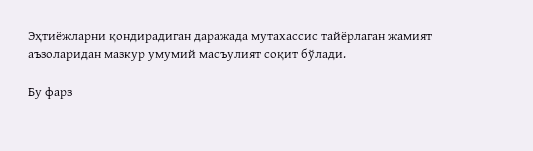Эҳтиёжларни қондирадиган даражада мутахассис тайёрлаган жамият аъзоларидан мазкур умумий масъулият соқит бўлади.

Бу фарз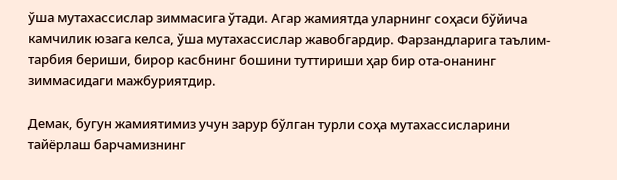ўша мутахассислар зиммасига ўтади. Агар жамиятда уларнинг соҳаси бўйича камчилик юзага келса, ўша мутахассислар жавобгардир. Фарзандларига таълим-тарбия бериши, бирор касбнинг бошини туттириши ҳар бир ота-онанинг зиммасидаги мажбуриятдир.

Демак, бугун жамиятимиз учун зарур бўлган турли соҳа мутахассисларини тайёрлаш барчамизнинг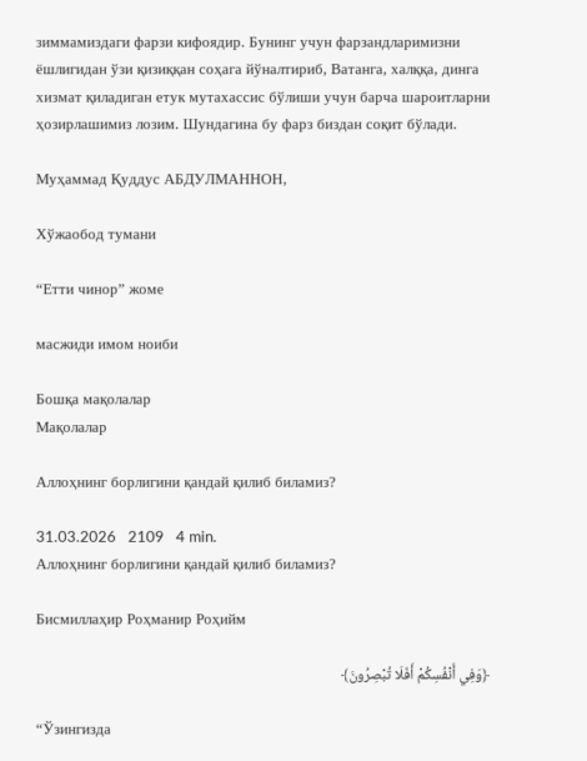зиммамиздаги фарзи кифоядир. Бунинг учун фарзандларимизни ёшлигидан ўзи қизиққан соҳага йўналтириб, Ватанга, халққа, динга хизмат қиладиган етук мутахассис бўлиши учун барча шароитларни ҳозирлашимиз лозим. Шундагина бу фарз биздан соқит бўлади.

Муҳаммад Қуддус АБДУЛМАННОН,

Хўжаобод тумани

“Етти чинор” жоме

масжиди имом ноиби

Бошқа мақолалар
Мақолалар

Аллоҳнинг борлигини қандай қилиб биламиз?

31.03.2026   2109   4 min.
Аллоҳнинг борлигини қандай қилиб биламиз?

Бисмиллаҳир Роҳманир Роҳийм

﴿وَفِي أَنْفُسِكُمْ أَفَلَا تُبْصِرُونَ﴾

“Ўзингизда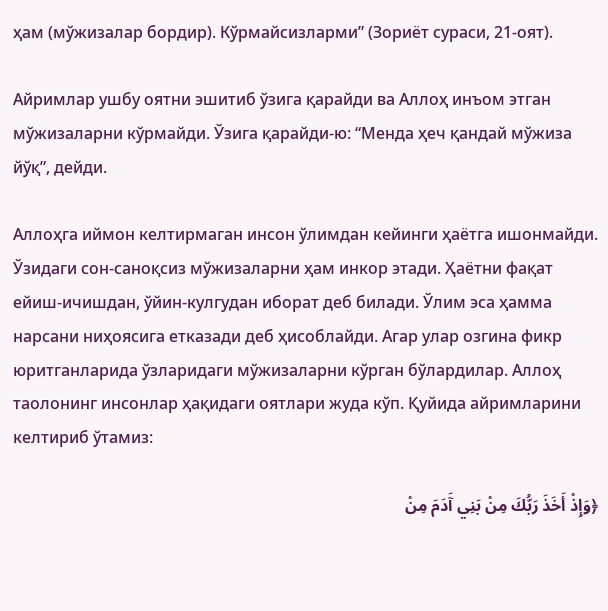ҳам (мўжизалар бордир). Кўрмайсизларми” (Зориёт сураси, 21-оят).

Айримлар ушбу оятни эшитиб ўзига қарайди ва Аллоҳ инъом этган мўжизаларни кўрмайди. Ўзига қарайди-ю: “Менда ҳеч қандай мўжиза йўқ”, дейди.

Аллоҳга иймон келтирмаган инсон ўлимдан кейинги ҳаётга ишонмайди. Ўзидаги сон-саноқсиз мўжизаларни ҳам инкор этади. Ҳаётни фақат ейиш-ичишдан, ўйин-кулгудан иборат деб билади. Ўлим эса ҳамма нарсани ниҳоясига етказади деб ҳисоблайди. Агар улар озгина фикр юритганларида ўзларидаги мўжизаларни кўрган бўлардилар. Аллоҳ таолонинг инсонлар ҳақидаги оятлари жуда кўп. Қуйида айримларини келтириб ўтамиз:

﴿وَإِذْ أَخَذَ رَبُّكَ مِنْ بَنِي آَدَمَ مِنْ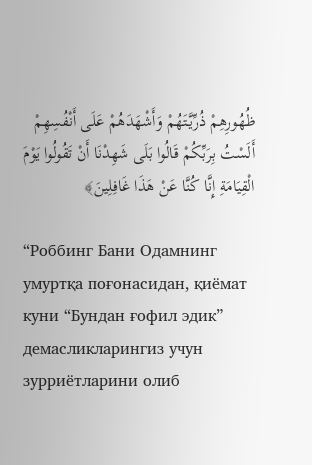ظُهُورِهِمْ ذُرِّيَّتَهُمْ وَأَشْهَدَهُمْ عَلَى أَنْفُسِهِمْ أَلَسْتُ بِرَبِّكُمْ قَالُوا بَلَى شَهِدْنَا أَنْ تَقُولُوا يَوْمَ الْقِيَامَةِ إِنَّا كُنَّا عَنْ هَذَا غَافِلِينَ﴾

“Роббинг Бани Одамнинг умуртқа поғонасидан, қиёмат куни “Бундан ғофил эдик” демасликларингиз учун зурриётларини олиб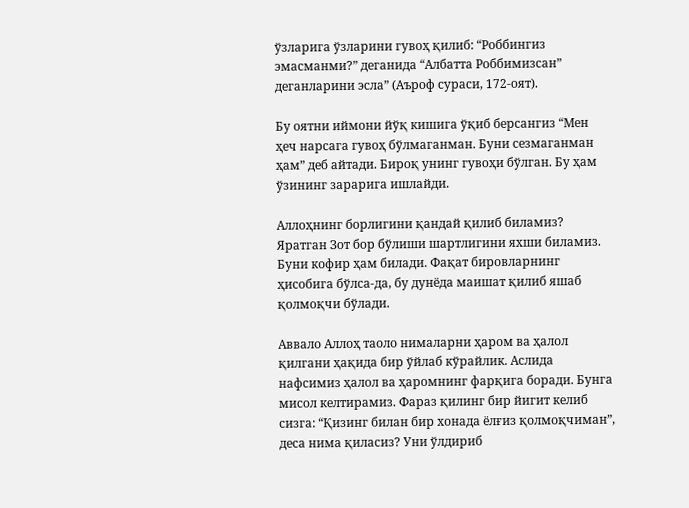ўзларига ўзларини гувоҳ қилиб: “Роббингиз эмасманми?” деганида “Албатта Роббимизсан” деганларини эсла” (Аъроф сураси, 172-оят).

Бу оятни иймони йўқ кишига ўқиб берсангиз “Мен ҳеч нарсага гувоҳ бўлмаганман. Буни сезмаганман ҳам” деб айтади. Бироқ унинг гувоҳи бўлган. Бу ҳам ўзининг зарарига ишлайди.

Аллоҳнинг борлигини қандай қилиб биламиз? Яратган Зот бор бўлиши шартлигини яхши биламиз. Буни кофир ҳам билади. Фақат бировларнинг ҳисобига бўлса-да, бу дунёда маишат қилиб яшаб қолмоқчи бўлади.

Аввало Аллоҳ таоло нималарни ҳаром ва ҳалол қилгани ҳақида бир ўйлаб кўрайлик. Аслида нафсимиз ҳалол ва ҳаромнинг фарқига боради. Бунга мисол келтирамиз. Фараз қилинг бир йигит келиб сизга: “Қизинг билан бир хонада ёлғиз қолмоқчиман”, деса нима қиласиз? Уни ўлдириб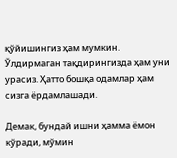қўйишингиз ҳам мумкин. Ўлдирмаган тақдирингизда ҳам уни урасиз. Ҳатто бошқа одамлар ҳам сизга ёрдамлашади.

Демак, бундай ишни ҳамма ёмон кўради, мўмин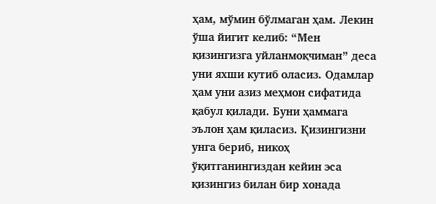ҳам, мўмин бўлмаган ҳам. Лекин ўша йигит келиб: “Мен қизингизга уйланмоқчиман” деса уни яхши кутиб оласиз. Одамлар ҳам уни азиз меҳмон сифатида қабул қилади. Буни ҳаммага эълон ҳам қиласиз. Қизингизни унга бериб, никоҳ ўқитганингиздан кейин эса қизингиз билан бир хонада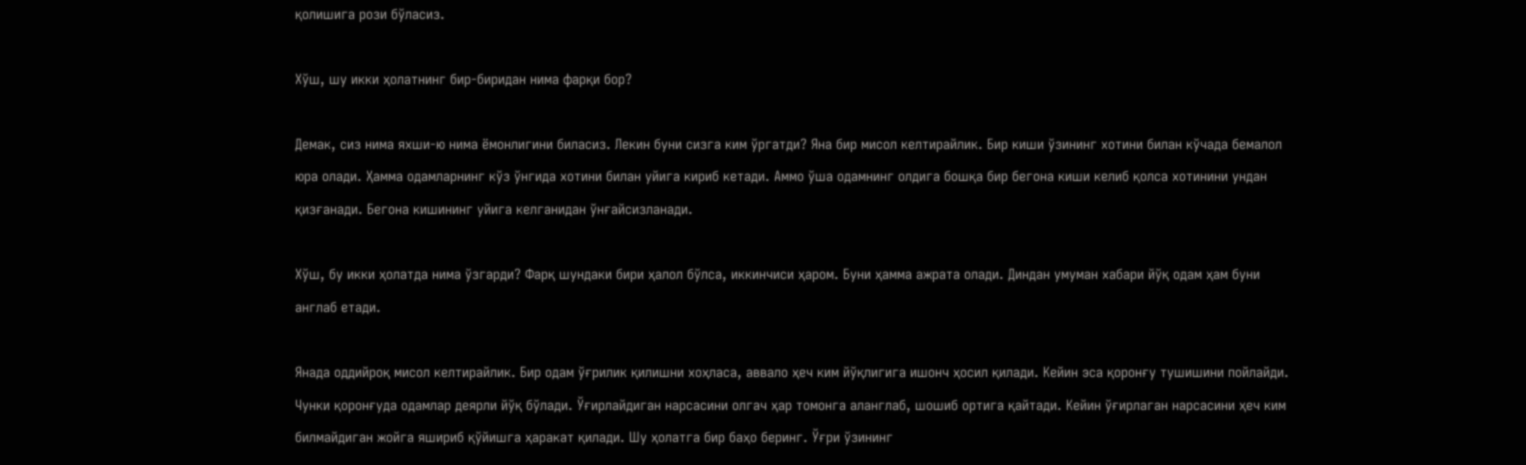қолишига рози бўласиз.

Хўш, шу икки ҳолатнинг бир-биридан нима фарқи бор?

Демак, сиз нима яхши-ю нима ёмонлигини биласиз. Лекин буни сизга ким ўргатди? Яна бир мисол келтирайлик. Бир киши ўзининг хотини билан кўчада бемалол юра олади. Ҳамма одамларнинг кўз ўнгида хотини билан уйига кириб кетади. Аммо ўша одамнинг олдига бошқа бир бегона киши келиб қолса хотинини ундан қизғанади. Бегона кишининг уйига келганидан ўнғайсизланади.

Хўш, бу икки ҳолатда нима ўзгарди? Фарқ шундаки бири ҳалол бўлса, иккинчиси ҳаром. Буни ҳамма ажрата олади. Диндан умуман хабари йўқ одам ҳам буни англаб етади.

Янада оддийроқ мисол келтирайлик. Бир одам ўғрилик қилишни хоҳласа, аввало ҳеч ким йўқлигига ишонч ҳосил қилади. Кейин эса қоронғу тушишини пойлайди. Чунки қоронғуда одамлар деярли йўқ бўлади. Ўғирлайдиган нарсасини олгач ҳар томонга аланглаб, шошиб ортига қайтади. Кейин ўғирлаган нарсасини ҳеч ким билмайдиган жойга яшириб қўйишга ҳаракат қилади. Шу ҳолатга бир баҳо беринг. Ўғри ўзининг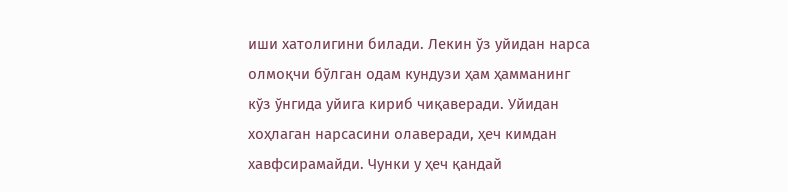иши хатолигини билади. Лекин ўз уйидан нарса олмоқчи бўлган одам кундузи ҳам ҳамманинг кўз ўнгида уйига кириб чиқаверади. Уйидан хоҳлаган нарсасини олаверади, ҳеч кимдан хавфсирамайди. Чунки у ҳеч қандай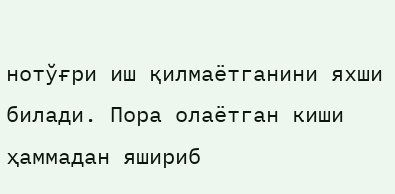нотўғри иш қилмаётганини яхши билади. Пора олаётган киши ҳаммадан яшириб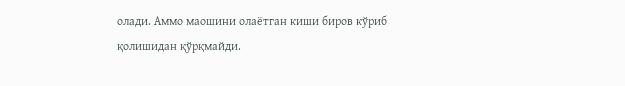олади. Аммо маошини олаётган киши биров кўриб қолишидан қўрқмайди.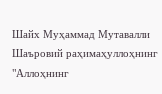Шайх Муҳаммад Мутавалли Шаъровий раҳимаҳуллоҳнинг
"Аллоҳнинг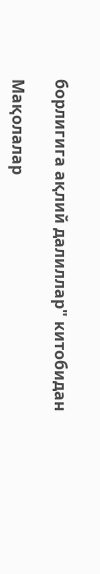борлигига ақлий далиллар" китобидан

Мақолалар